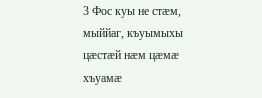3 Фос куы не стӕм, мыййаг, къуымыхы цӕстӕй нӕм цӕмӕ хъуамӕ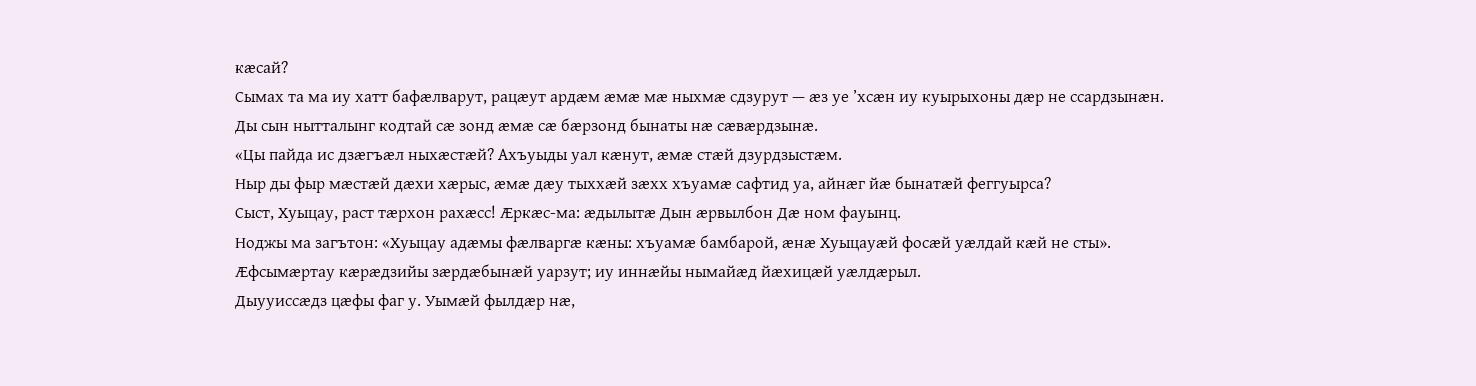кӕсай?
Сымах та ма иу хатт бафӕлварут, рацӕут ардӕм ӕмӕ мӕ ныхмӕ сдзурут — ӕз уе ’хсӕн иу куырыхоны дӕр не ссардзынӕн.
Ды сын нытталынг кодтай сӕ зонд ӕмӕ сӕ бӕрзонд бынаты нӕ сӕвӕрдзынӕ.
«Цы пайда ис дзӕгъӕл ныхӕстӕй? Ахъуыды уал кӕнут, ӕмӕ стӕй дзурдзыстӕм.
Ныр ды фыр мӕстӕй дӕхи хӕрыс, ӕмӕ дӕу тыххӕй зӕхх хъуамӕ сафтид уа, айнӕг йӕ бынатӕй феггуырса?
Сыст, Хуыцау, раст тӕрхон рахӕсс! Ӕркӕс-ма: ӕдылытӕ Дын ӕрвылбон Дӕ ном фауынц.
Ноджы ма загътон: «Хуыцау адӕмы фӕлваргӕ кӕны: хъуамӕ бамбарой, ӕнӕ Хуыцауӕй фосӕй уӕлдай кӕй не сты».
Ӕфсымӕртау кӕрӕдзийы зӕрдӕбынӕй уарзут; иу иннӕйы нымайӕд йӕхицӕй уӕлдӕрыл.
Дыууиссӕдз цӕфы фаг у. Уымӕй фылдӕр нӕ,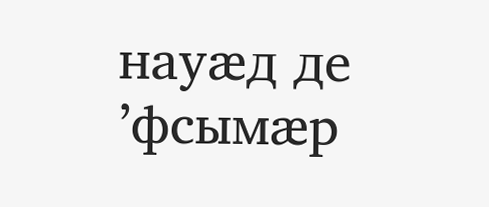науӕд де ’фсымӕр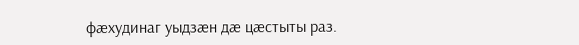фӕхудинаг уыдзӕн дӕ цӕстыты раз.